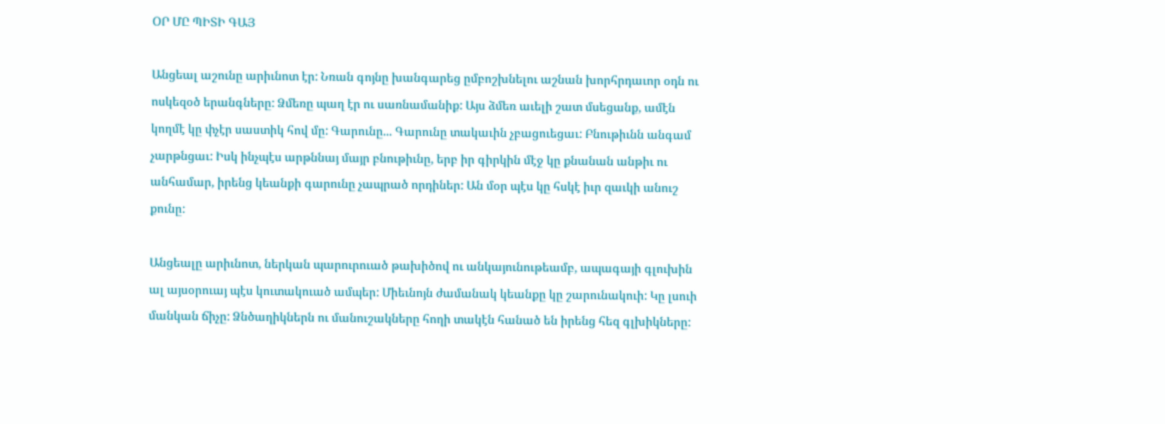ՕՐ ՄԸ ՊԻՏԻ ԳԱՅ

Անցեալ աշունը արիւնոտ էր: Նռան գոյնը խանգարեց ըմբոշխնելու աշնան խորհրդաւոր օդն ու ոսկեզօծ երանգները: Ձմեռը պաղ էր ու սառնամանիք: Այս ձմեռ աւելի շատ մսեցանք, ամէն կողմէ կը փչէր սաստիկ հով մը: Գարունը... Գարունը տակաւին չբացուեցաւ: Բնութիւնն անգամ չարթնցաւ: Իսկ ինչպէս արթննայ մայր բնութիւնը, երբ իր գիրկին մէջ կը քնանան անթիւ ու անհամար, իրենց կեանքի գարունը չապրած որդիներ: Ան մօր պէս կը հսկէ իւր զաւկի անուշ քունը:

Անցեալը արիւնոտ, ներկան պարուրուած թախիծով ու անկայունութեամբ, ապագայի գլուխին ալ այսօրուայ պէս կուտակուած ամպեր: Միեւնոյն ժամանակ կեանքը կը շարունակուի: Կը լսուի մանկան ճիչը: Ձնծաղիկներն ու մանուշակները հողի տակէն հանած են իրենց հեզ գլխիկները: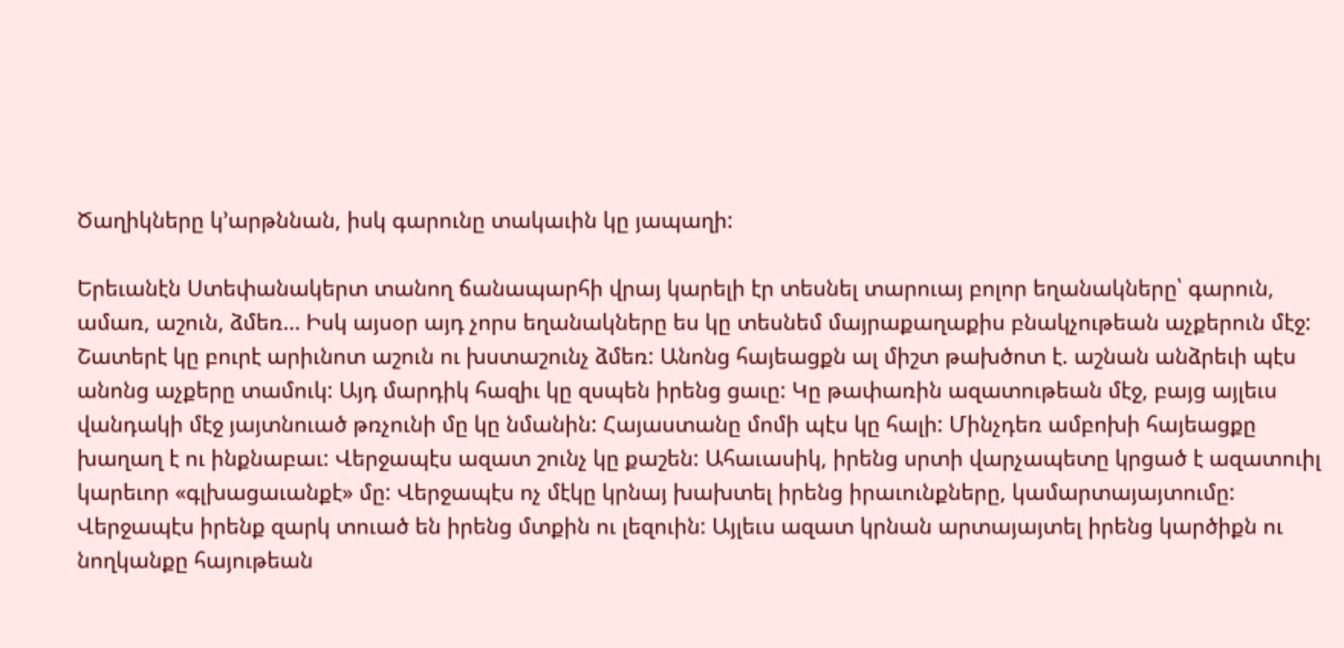Ծաղիկները կ՚արթննան, իսկ գարունը տակաւին կը յապաղի:

Երեւանէն Ստեփանակերտ տանող ճանապարհի վրայ կարելի էր տեսնել տարուայ բոլոր եղանակները՝ գարուն, ամառ, աշուն, ձմեռ… Իսկ այսօր այդ չորս եղանակները ես կը տեսնեմ մայրաքաղաքիս բնակչութեան աչքերուն մէջ: Շատերէ կը բուրէ արիւնոտ աշուն ու խստաշունչ ձմեռ: Անոնց հայեացքն ալ միշտ թախծոտ է. աշնան անձրեւի պէս անոնց աչքերը տամուկ: Այդ մարդիկ հազիւ կը զսպեն իրենց ցաւը: Կը թափառին ազատութեան մէջ, բայց այլեւս վանդակի մէջ յայտնուած թռչունի մը կը նմանին: Հայաստանը մոմի պէս կը հալի: Մինչդեռ ամբոխի հայեացքը խաղաղ է ու ինքնաբաւ: Վերջապէս ազատ շունչ կը քաշեն: Ահաւասիկ, իրենց սրտի վարչապետը կրցած է ազատուիլ կարեւոր «գլխացաւանքէ» մը: Վերջապէս ոչ մէկը կրնայ խախտել իրենց իրաւունքները, կամարտայայտումը: Վերջապէս իրենք զարկ տուած են իրենց մտքին ու լեզուին: Այլեւս ազատ կրնան արտայայտել իրենց կարծիքն ու նողկանքը հայութեան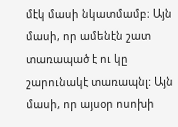մէկ մասի նկատմամբ։ Այն մասի, որ ամենէն շատ տառապած է ու կը շարունակէ տառապնլ: Այն մասի, որ այսօր ոսոխի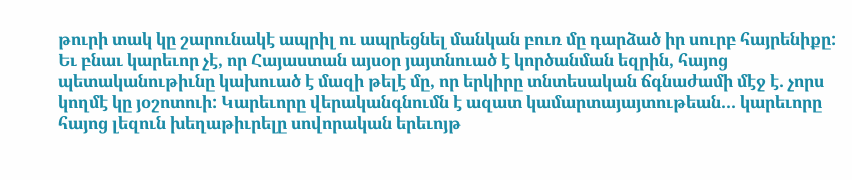թուրի տակ կը շարունակէ ապրիլ ու ապրեցնել մանկան բուռ մը դարձած իր սուրբ հայրենիքը: Եւ բնաւ կարեւոր չէ, որ Հայաստան այսօր յայտնուած է կործանման եզրին, հայոց պետականութիւնը կախուած է մազի թելէ մը, որ երկիրը տնտեսական ճգնաժամի մէջ է. չորս կողմէ կը յօշոտուի: Կարեւորը վերականգնումն է ազատ կամարտայայտութեան... կարեւորը հայոց լեզուն խեղաթիւրելը սովորական երեւոյթ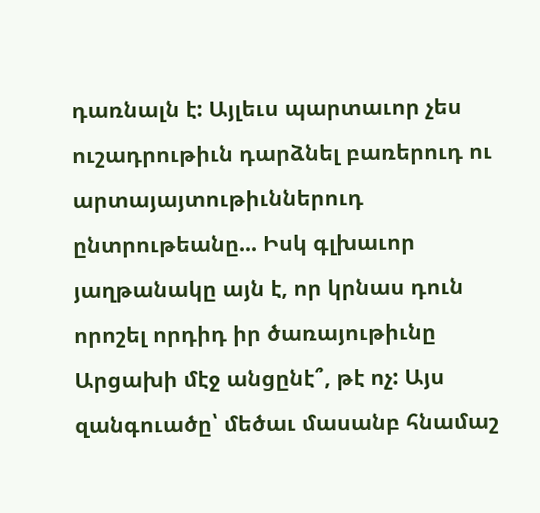դառնալն է: Այլեւս պարտաւոր չես ուշադրութիւն դարձնել բառերուդ ու արտայայտութիւններուդ ընտրութեանը... Իսկ գլխաւոր յաղթանակը այն է, որ կրնաս դուն որոշել որդիդ իր ծառայութիւնը Արցախի մէջ անցընէ՞, թէ ոչ: Այս զանգուածը՝ մեծաւ մասանբ հնամաշ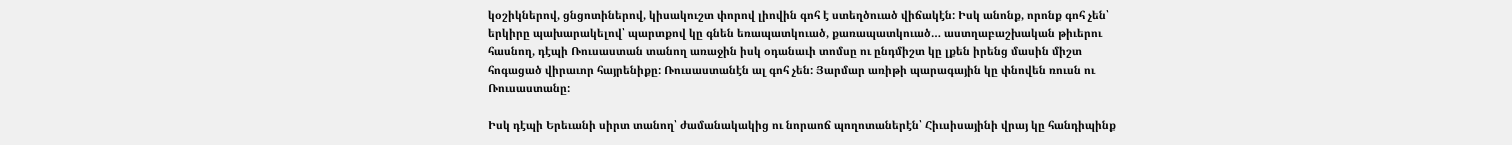կօշիկներով, ցնցոտիներով, կիսակուշտ փորով լիովին գոհ է ստեղծուած վիճակէն: Իսկ անոնք, որոնք գոհ չեն՝ երկիրը պախարակելով՝ պարտքով կը գնեն եռապատկուած, քառապատկուած… աստղաբաշխական թիւերու հասնող, դէպի Ռուսաստան տանող առաջին իսկ օդանաւի տոմսը ու ընդմիշտ կը լքեն իրենց մասին միշտ հոգացած վիրաւոր հայրենիքը: Ռուսաստանէն ալ գոհ չեն: Յարմար առիթի պարագային կը փնովեն ռուսն ու Ռուսաստանը:

Իսկ դէպի Երեւանի սիրտ տանող՝ ժամանակակից ու նորաոճ պողոտաներէն՝ Հիւսիսայինի վրայ կը հանդիպինք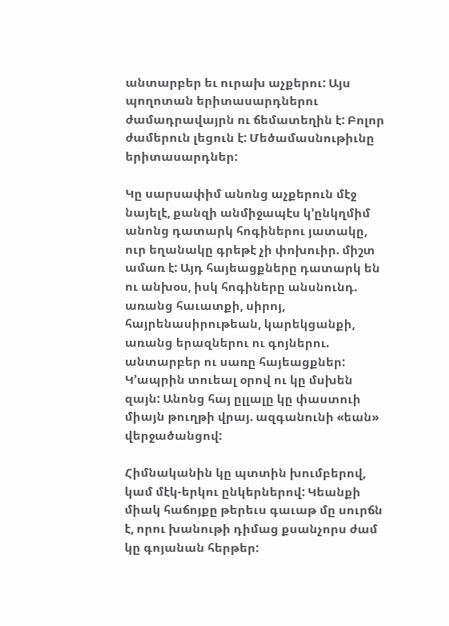անտարբեր եւ ուրախ աչքերու: Այս պողոտան երիտասարդներու ժամադրավայրն ու ճեմատեղին է: Բոլոր ժամերուն լեցուն է: Մեծամասնութիւնը երիտասարդներ:

Կը սարսափիմ անոնց աչքերուն մէջ նայելէ, քանզի անմիջապէս կ՚ընկղմիմ անոնց դատարկ հոգիներու յատակը, ուր եղանակը գրեթէ չի փոխուիր. միշտ ամառ է: Այդ հայեացքները դատարկ են ու անխօս, իսկ հոգիները անսնունդ. առանց հաւատքի, սիրոյ, հայրենասիրութեան, կարեկցանքի, առանց երազներու ու գոյներու. անտարբեր ու սառը հայեացքներ: Կ՚ապրին տուեալ օրով ու կը մսխեն զայն: Անոնց հայ ըլլալը կը փաստուի միայն թուղթի վրայ. ազգանունի «եան» վերջածանցով:

Հիմնականին կը պտտին խումբերով, կամ մէկ-երկու ընկերներով: Կեանքի միակ հաճոյքը թերեւս գաւաթ մը սուրճն է, որու խանութի դիմաց քսանչորս ժամ կը գոյանան հերթեր: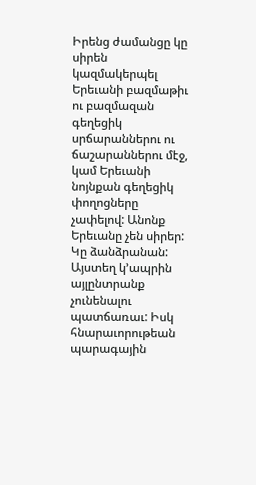Իրենց ժամանցը կը սիրեն կազմակերպել Երեւանի բազմաթիւ ու բազմազան գեղեցիկ սրճարաններու ու ճաշարաններու մէջ, կամ Երեւանի նոյնքան գեղեցիկ փողոցները չափելով: Անոնք Երեւանը չեն սիրեր: Կը ձանձրանան: Այստեղ կ՚ապրին այլընտրանք չունենալու պատճառաւ: Իսկ հնարաւորութեան պարագային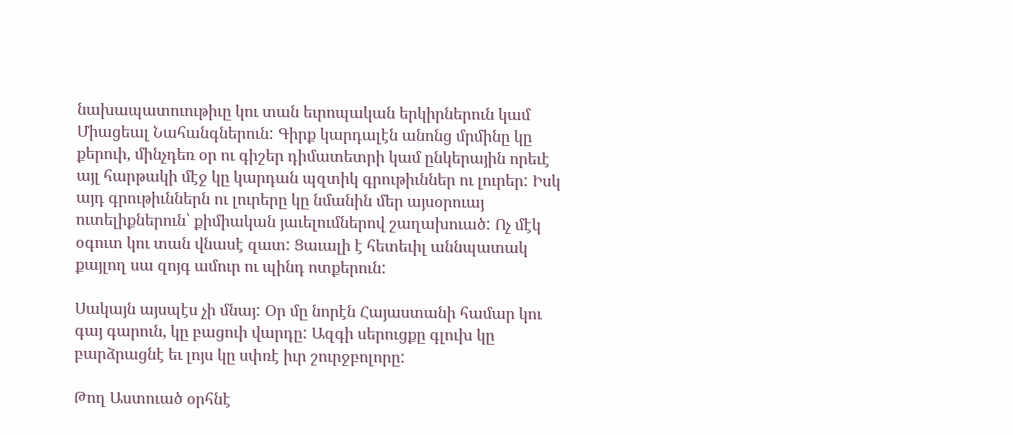նախապատուութիւը կու տան եւրոպական երկիրներուն կամ Միացեալ Նահանգներուն: Գիրք կարդալէն անոնց մրմինը կը քերուի, մինչդեռ օր ու գիշեր դիմատետրի կամ ընկերային որեւէ այլ հարթակի մէջ կը կարդան պզտիկ գրութիւններ ու լուրեր: Իսկ այդ գրութիւններն ու լուրերը կը նմանին մեր այսօրուայ ուտելիքներուն՝ քիմիական յաւելումներով շաղախուած: Ոչ մէկ օգուտ կու տան վնասէ զատ: Ցաւալի է հետեւիլ աննպատակ քայլող սա զոյգ ամուր ու պինդ ոտքերուն:

Սակայն այսպէս չի մնայ: Օր մը նորէն Հայաստանի համար կու գայ գարուն, կը բացուի վարդը: Ազգի սերուցքը գլուխ կը բարձրացնէ եւ լոյս կը սփռէ իւր շուրջբոլորը:

Թող Աստուած օրհնէ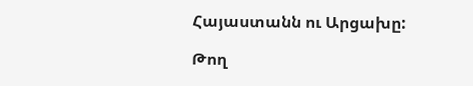Հայաստանն ու Արցախը:

Թող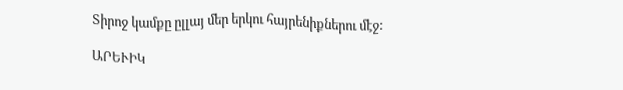Տիրոջ կամքը ըլլայ մեր երկու հայրենիքներու մէջ:

ԱՐԵՒԻԿ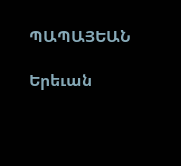ՊԱՊԱՅԵԱՆ

Երեւան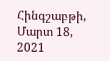Հինգշաբթի, Մարտ 18, 2021